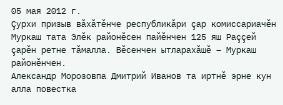05 мая 2012 г.
Çурхи призыв вăхăтĕнче республикăри çар комиссариачĕн Муркаш тата Элĕк районĕсен пайĕнчен 125 яш Раççей çарĕн ретне тăмалла. Вĕсенчен ытларахăшĕ – Муркаш районĕнчен.
Александр Морозовпа Дмитрий Иванов та иртнĕ эрне кун алла повестка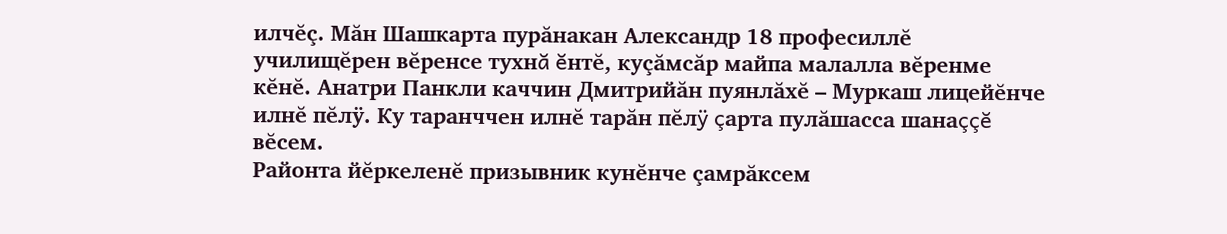илчĕç. Мăн Шашкарта пурăнакан Александр 18 професиллĕ училищĕрен вĕренсе тухнă ĕнтĕ, куçăмсăр майпа малалла вĕренме кĕнĕ. Анатри Панкли каччин Дмитрийăн пуянлăхĕ – Муркаш лицейĕнче илнĕ пĕлÿ. Ку таранччен илнĕ тарăн пĕлÿ çарта пулăшасса шанаççĕ вĕсем.
Районта йĕркеленĕ призывник кунĕнче çамрăксем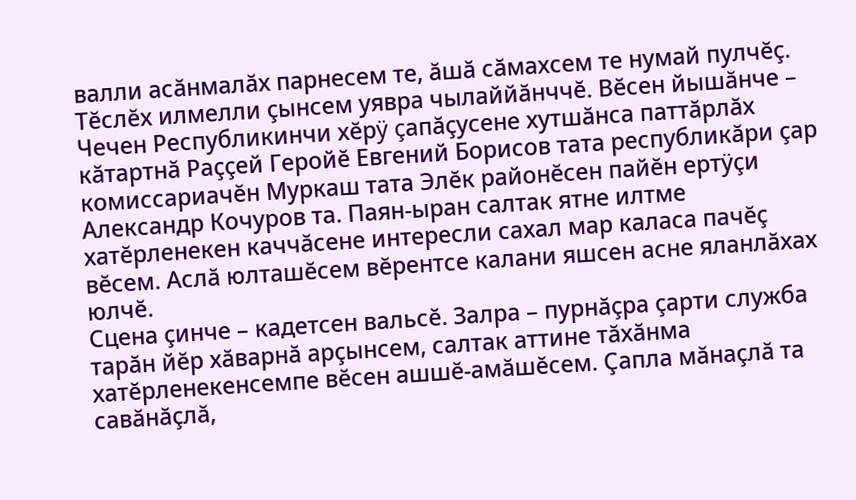валли асăнмалăх парнесем те, ăшă сăмахсем те нумай пулчĕç. Тĕслĕх илмелли çынсем уявра чылаййăнччĕ. Вĕсен йышăнче – Чечен Республикинчи хĕрÿ çапăçусене хутшăнса паттăрлăх кăтартнă Раççей Геройĕ Евгений Борисов тата республикăри çар комиссариачĕн Муркаш тата Элĕк районĕсен пайĕн ертÿçи Александр Кочуров та. Паян-ыран салтак ятне илтме хатĕрленекен каччăсене интересли сахал мар каласа пачĕç вĕсем. Аслă юлташĕсем вĕрентсе калани яшсен асне яланлăхах юлчĕ.
Сцена çинче – кадетсен вальсĕ. Залра – пурнăçра çарти служба тарăн йĕр хăварнă арçынсем, салтак аттине тăхăнма хатĕрленекенсемпе вĕсен ашшĕ-амăшĕсем. Çапла мăнаçлă та савăнăçлă,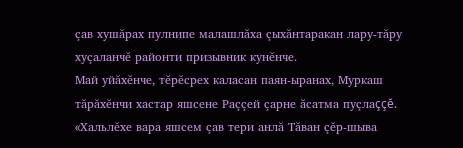çав хушăрах пулнипе малашлăха çыхăнтаракан лару-тăру хуçаланчĕ районти призывник кунĕнче.
Май уйăхĕнче, тĕрĕсрех каласан паян-ыранах, Муркаш тăрăхĕнчи хастар яшсене Раççей çарне ăсатма пуçлаççĕ. «Хальлĕхе вара яшсем çав тери анлă Тăван çĕр-шыва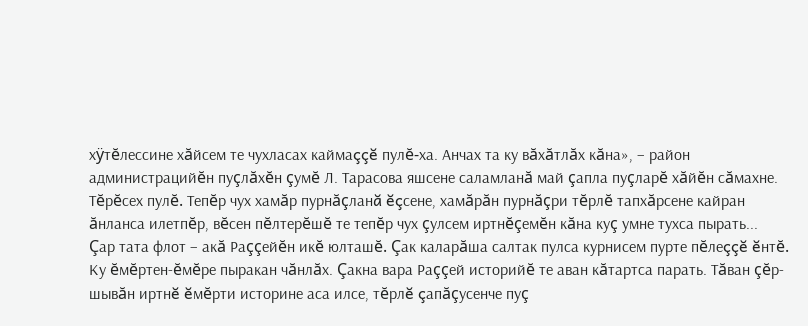хÿтĕлессине хăйсем те чухласах каймаççĕ пулĕ-ха. Анчах та ку вăхăтлăх кăна», – район администрацийĕн пуçлăхĕн çумĕ Л. Тарасова яшсене саламланă май çапла пуçларĕ хăйĕн сăмахне. Тĕрĕсех пулĕ. Тепĕр чух хамăр пурнăçланă ĕçсене, хамăрăн пурнăçри тĕрлĕ тапхăрсене кайран ăнланса илетпĕр, вĕсен пĕлтерĕшĕ те тепĕр чух çулсем иртнĕçемĕн кăна куç умне тухса пырать...
Çар тата флот – акă Раççейĕн икĕ юлташĕ. Çак каларăша салтак пулса курнисем пурте пĕлеççĕ ĕнтĕ. Ку ĕмĕртен-ĕмĕре пыракан чăнлăх. Çакна вара Раççей историйĕ те аван кăтартса парать. Тăван çĕр-шывăн иртнĕ ĕмĕрти историне аса илсе, тĕрлĕ çапăçусенче пуç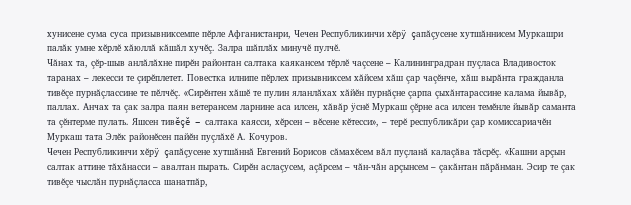хунисене сума суса призывниксемпе пĕрле Афганистанри, Чечен Республикинчи хĕрÿ çапăçусене хутшăннисем Муркашри палăк умне хĕрлĕ хăюллă кăшăл хучĕç. Залра шăплăх минучĕ пулчĕ.
Чăнах та, çĕр-шыв анлăлăхне пирĕн районтан салтака каякансем тĕрлĕ чаçсене – Калининградран пуçласа Владивосток таранах – лекесси те çирĕплетет. Повестка илнипе пĕрлех призывниксем хăйсем хăш çар чаçĕнче, хăш вырăнта гражданла тивĕçе пурнăçлассине те пĕлчĕç. «Сирĕнтен хăшĕ те пулин яланлăхах хăйĕн пурнăçне çарпа çыхăнтарассине калама йывăр, паллах. Анчах та çак залра паян ветерансем ларнине аса илсен, хăвăр ÿснĕ Муркаш çĕрне аса илсен темĕнле йывăр саманта та çĕнтерме пулать. Яшсен тивĕçĕ – салтака каясси, хĕрсен – вĕсене кĕтесси», – терĕ республикăри çар комиссариачĕн Муркаш тата Элĕк районĕсен пайĕн пуçлăхĕ А. Кочуров.
Чечен Республикинчи хĕрÿ çапăçусене хутшăннă Евгений Борисов сăмахĕсем вăл пуçланă калаçăва тăсрĕç. «Кашни арçын салтак аттине тăхăнасси – авалтан пырать. Сирĕн аслаçусем, аçăрсем – чăн-чăн арçынсем – çакăнтан пăрăнман. Эсир те çак тивĕçе чыслăн пурнăçласса шанатпăр,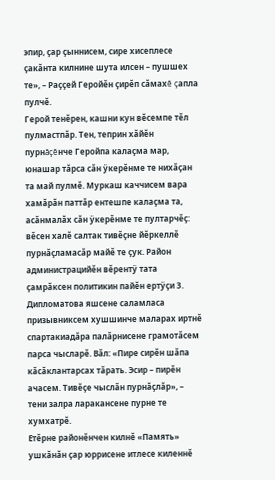эпир, çар çыннисем, сире хисеплесе çакăнта килнине шута илсен – пушшех те», – Раççей Геройĕн çирĕп сăмахĕ çапла пулчĕ.
Герой тенĕрен, кашни кун вĕсемпе тĕл пулмастпăр. Тен, теприн хăйĕн пурнăçĕнче Геройпа калаçма мар, юнашар тăрса сăн ÿкерĕнме те нихăçан та май пулмĕ. Муркаш каччисем вара хамăрăн паттăр ентешпе калаçма та, асăнмалăх сăн ÿкерĕнме те пултарчĕç: вĕсен халĕ салтак тивĕçне йĕркеллĕ пурнăçламасăр майĕ те çук. Район администрацийĕн вĕрентÿ тата çамрăксен политикин пайĕн ертÿçи З. Дипломатова яшсене саламласа призывниксем хушшинче маларах иртнĕ спартакиадăра палăрнисене грамотăсем парса чысларĕ. Вăл: «Пире сирĕн шăпа кăсăклантарсах тăрать. Эсир – пирĕн ачасем. Тивĕçе чыслăн пурнăçлăр», – тени залра ларакансене пурне те хумхатрĕ.
Етĕрне районĕнчен килнĕ «Память» ушкăнăн çар юррисене итлесе киленнĕ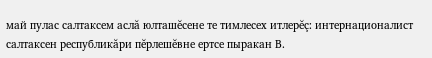май пулас салтаксем аслă юлташĕсене те тимлесех итлерĕç: интернационалист салтаксен республикăри пĕрлешĕвне ертсе пыракан В.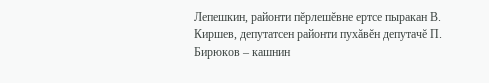Лепешкин, районти пĕрлешĕвне ертсе пыракан В. Киршев, депутатсен районти пухăвĕн депутачĕ П. Бирюков – кашнин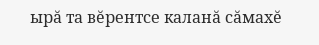ырă та вĕрентсе каланă сăмахĕ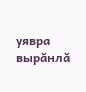уявра вырăнлă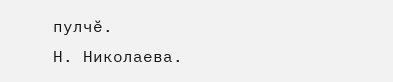пулчĕ.
Н. Николаева.